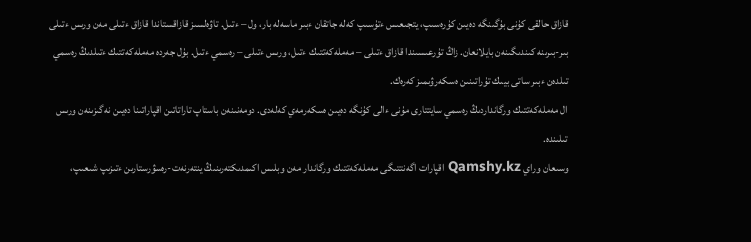قازاق حالقى كۇنى بۇگىنگە دەيىن كۇرەسىپ، يتجىعىس ءتۇسىپ كەلە جاتقان ءبىر ماسەلە بار، ول – ءتىل. تاۋەلسىز قازاقستاندا قازاق ءتىلى مەن ورىس ءتىلى بىر-بىرىنە كىندىگىنەن بايلانعان. زاڭ تۇرعىسىندا قازاق ءتىلى – مەملەكەتتىك ءتىل، ورىس ءتىلى – رەسمي ءتىل. بۇل جەردە مەملەكەتتىك ءتىلدىڭ رەسمي تىلدەن ءبىر ساتى بيىك تۇراتىنىن ەسكەرۋىمىز كەرەك.
ال مەملەكەتتىك ورگانداردىڭ رەسمي سايتتارى مۇنى ءالى كۇنگە دەيىن ەسكەرمەي كەلەدى. دومەنىنەن باستاپ تاراتاتىن اقپاراتىنا دەيىن نەگىزىنەن ورىس تىلىندە.
وسىعان وراي Qamshy.kz اقپارات اگەنتتىگى مەملەكەتتىك ورگاندار مەن وبلىس اكىمدىكتەرىنىڭ ينتەرنەت-رەسۋرستارىن ءتىزىپ شىعىپ،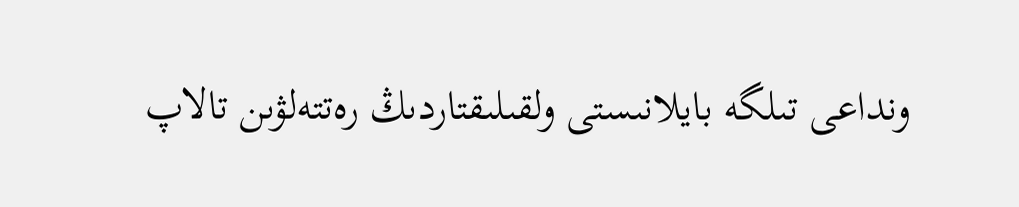ونداعى تىلگە بايلانىستى ولقىلىقتاردىڭ رەتتەلۋىن تالاپ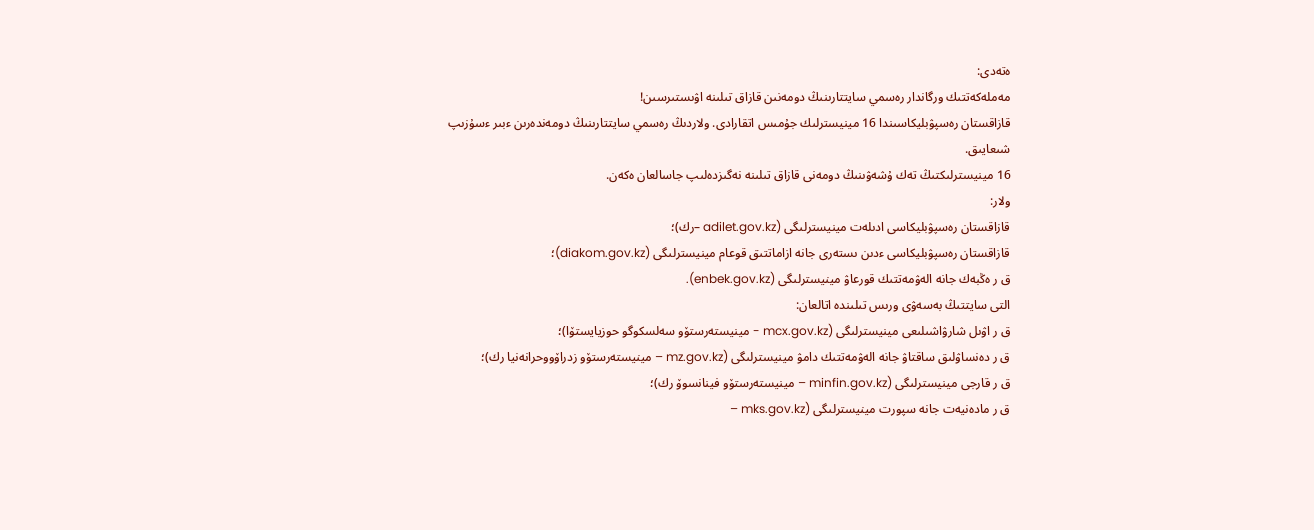ەتەدى:
مەملەكەتتىك ورگاندار رەسمي سايتتارىنىڭ دومەنىن قازاق تىلىنە اۋىستىرسىن!
قازاقستان رەسپۋبليكاسىندا 16 مينيسترلىك جۇمىس اتقارادى. ولاردىڭ رەسمي سايتتارىنىڭ دومەندەرىن ءبىر ءسۇزىپ شىعايىق.
16 مينيسترلىكتىڭ تەك ۇشەۋىنىڭ دومەنى قازاق تىلىنە نەگىزدەلىپ جاسالعان ەكەن.
ولار:
قازاقستان رەسپۋبليكاسى ادىلەت مينيسترلىگى (adilet.gov.kz –رك)؛
قازاقستان رەسپۋبليكاسى ءدىن ىستەرى جانە ازاماتتىق قوعام مينيسترلىگى (diakom.gov.kz)؛
ق ر ەڭبەك جانە الەۋمەتتىك قورعاۋ مينيسترلىگى (enbek.gov.kz).
التى سايتتىڭ بەسەۋى ورىس تىلىندە اتالعان:
ق ر اۋىل شارۋاشىلىعى مينيسترلىگى (mcx.gov.kz - مينيستەرستۆو سەلسكوگو حوزيايستۆا)؛
ق ر دەنساۋلىق ساقتاۋ جانە الەۋمەتتىك دامۋ مينيسترلىگى (mz.gov.kz – مينيستەرستۆو زدراۆووحرانەنيا رك)؛
ق ر قارجى مينيسترلىگى (minfin.gov.kz – مينيستەرستۆو فينانسوۆ رك)؛
ق ر مادەنيەت جانە سپورت مينيسترلىگى (mks.gov.kz –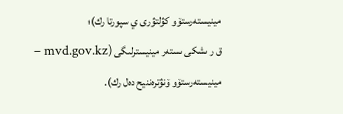مينيستەرستۆو كۋلتۋرى ي سپورتا رك)؛
ق ر ىشكى ىستەر مينيسترلىگى (mvd.gov.kz – مينيستەرستۆو ۆنۋترەننيح دەل رك).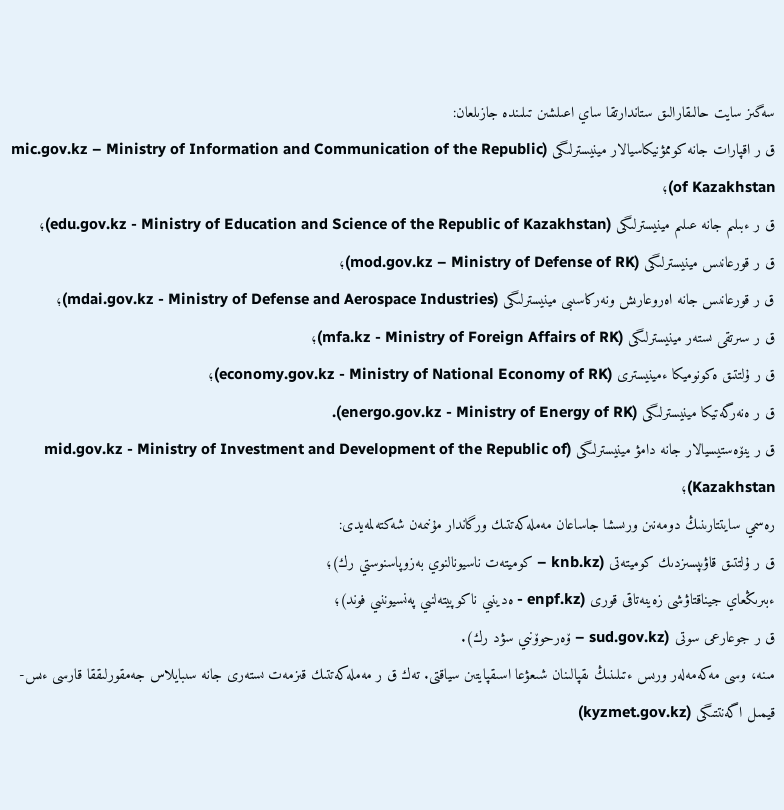سەگىز سايت حالىقارالىق ستاندارتقا ساي اعىلشىن تىلىندە جازىلعان:
ق ر اقپارات جانە كوممۋنيكاسيالار مينيسترلىگى (mic.gov.kz – Ministry of Information and Communication of the Republic of Kazakhstan)؛
ق ر ءبىلىم جانە عىلىم مينيسترلىگى (edu.gov.kz - Ministry of Education and Science of the Republic of Kazakhstan)؛
ق ر قورعانىس مينيسترلىگى (mod.gov.kz – Ministry of Defense of RK)؛
ق ر قورعانىس جانە اەروعارىش ونەركاسىبى مينيسترلىگى (mdai.gov.kz - Ministry of Defense and Aerospace Industries)؛
ق ر سىرتقى ىستەر مينيسترلىگى (mfa.kz - Ministry of Foreign Affairs of RK)؛
ق ر ۇلتتىق ەكونوميكا ءمينيسترى (economy.gov.kz - Ministry of National Economy of RK)؛
ق ر ەنەرگەتيكا مينيسترلىگى (energo.gov.kz - Ministry of Energy of RK).
ق ر ينۆەستيسيالار جانە دامۋ مينيسترلىگى (mid.gov.kz - Ministry of Investment and Development of the Republic of Kazakhstan)؛
رەسمي سايتتارىنىڭ دومەنىن ورىسشا جاساعان مەملەكەتتىك ورگاندار مۇنىمەن شەكتەلمەيدى:
ق ر ۇلتتىق قاۋىپسىزدىك كوميتەتى (knb.kz – كوميتەت ناسيونالنوي بەزوپاسنوستي رك)؛
ءبىرىڭعاي جيناقتاۋشى زەينەتاقى قورى (enpf.kz - ەدينىي ناكوپيتەلنىي پەنسيوننىي فوند)؛
ق ر جوعارعى سوتى (sud.gov.kz – ۆەرحوۆنىي سۋد رك).
مىنە، وسى مەكەمەلەر ورىس ءتىلىنىڭ ىقپالىنان شىعۋعا اسىقپايتىن سياقتى. تەك ق ر مەملەكەتتىك قىزمەت ىستەرى جانە سىبايلاس جەمقورلىققا قارسى ءىس-قيمىل اگەنتتىگى (kyzmet.gov.kz)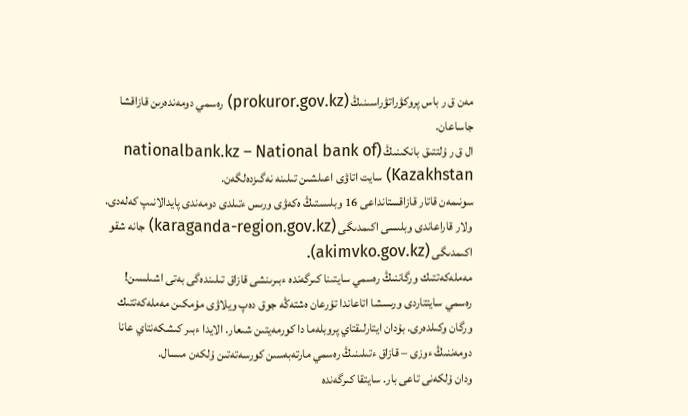مەن ق ر باس پروكۋراتۋراسىنىڭ (prokuror.gov.kz) رەسمي دومەندەرىن قازاقشا جاساعان.
ال ق ر ۇلتتىق بانكىنىڭ (nationalbank.kz – National bank of Kazakhstan) سايت اتاۋى اعىلشىن تىلىنە نەگىزدەلگەن.
سونىمەن قاتار قازاقستانداعى 16 وبلىستىڭ ەكەۋى ورىس ءتىلدى دومەندى پايدالانىپ كەلەدى. ولار قاراعاندى وبلىسى اكىمدىگى (karaganda-region.gov.kz) جانە شقو اكىمدىگى (akimvko.gov.kz).
مەملەكەتتىك ورگاننىڭ رەسمي سايتىنا كىرگەندە ءبىرىنشى قازاق تىلىندەگى بەتى اشىلسىن!
رەسمي سايتتاردى ورىسشا اتاعاندا تۇرعان ەشتەڭە جوق دەپ ويلاۋى مۇمكىن مەملەكەتتىك ورگان وكىلدەرى. بۇدان ايتارلىقتاي پروبلەما دا كورمەيتىن شىعار. الايدا ءبىر كىشكەنتاي عانا دومەننىڭ ءوزى – قازاق ءتىلىنىڭ رەسمي مارتەبەسىن كورسەتەتىن ۇلكەن مىسال.
ودان ۇلكەنى تاعى بار. سايتقا كىرگەندە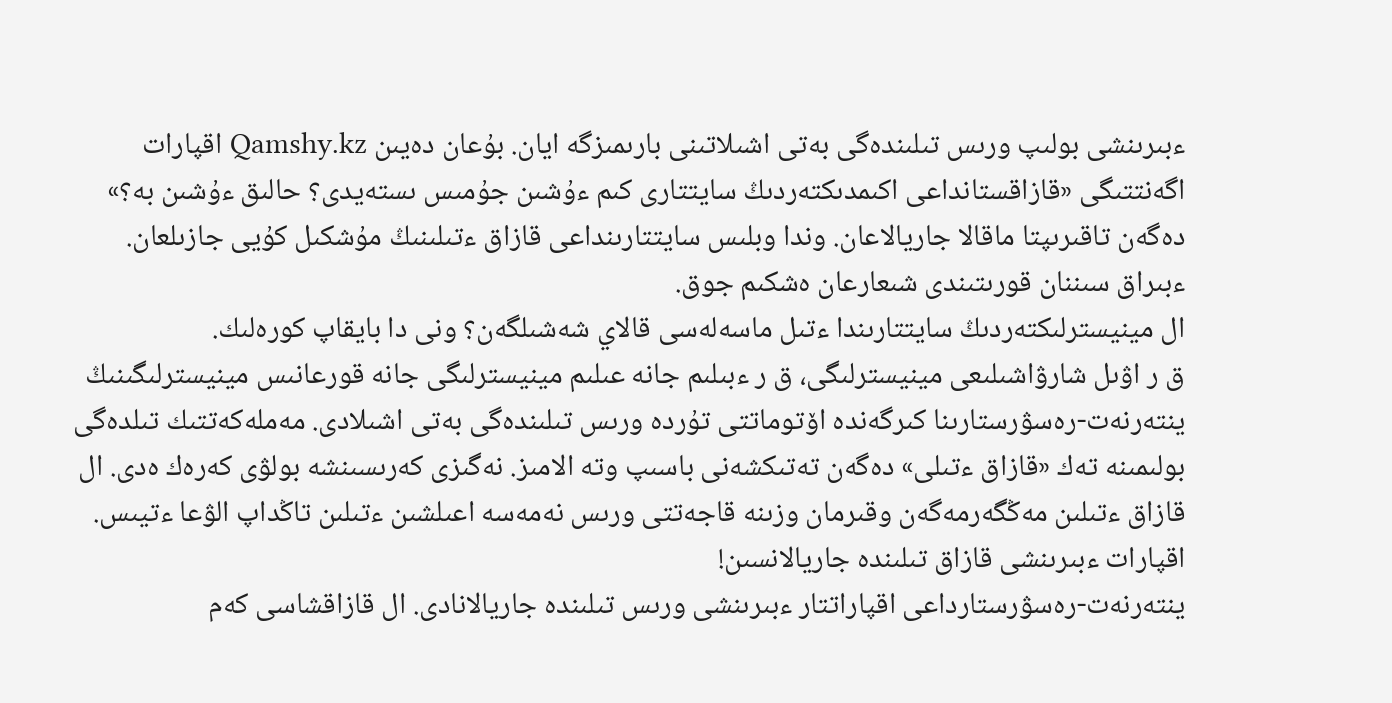ءبىرىنشى بولىپ ورىس تىلىندەگى بەتى اشىلاتىنى بارىمىزگە ايان. بۇعان دەيىن Qamshy.kz اقپارات اگەنتتىگى «قازاقستانداعى اكىمدىكتەردىڭ سايتتارى كىم ءۇشىن جۇمىس ىستەيدى؟ حالىق ءۇشىن بە؟» دەگەن تاقىرىپتا ماقالا جاريالاعان. وندا وبلىس سايتتارىنداعى قازاق ءتىلىنىڭ مۇشكىل كۇيى جازىلعان. ءبىراق سىننان قورىتىندى شىعارعان ەشكىم جوق.
ال مينيسترلىكتەردىڭ سايتتارىندا ءتىل ماسەلەسى قالاي شەشىلگەن؟ ونى دا بايقاپ كورەلىك.
ق ر اۋىل شارۋاشىلىعى مينيسترلىگى، ق ر ءبىلىم جانە عىلىم مينيسترلىگى جانە قورعانىس مينيسترلىگىنىڭ ينتەرنەت-رەسۋرستارىنا كىرگەندە اۆتوماتتى تۇردە ورىس تىلىندەگى بەتى اشىلادى. مەملەكەتتىك تىلدەگى بولىمىنە تەك «قازاق ءتىلى» دەگەن تەتىكشەنى باسىپ وتە الامىز. نەگىزى كەرىسىنشە بولۋى كەرەك ەدى. ال قازاق ءتىلىن مەڭگەرمەگەن وقىرمان وزىنە قاجەتتى ورىس نەمەسە اعىلشىن ءتىلىن تاڭداپ الۋعا ءتيىس.
اقپارات ءبىرىنشى قازاق تىلىندە جاريالانسىن!
ينتەرنەت-رەسۋرستارداعى اقپاراتتار ءبىرىنشى ورىس تىلىندە جاريالانادى. ال قازاقشاسى كەم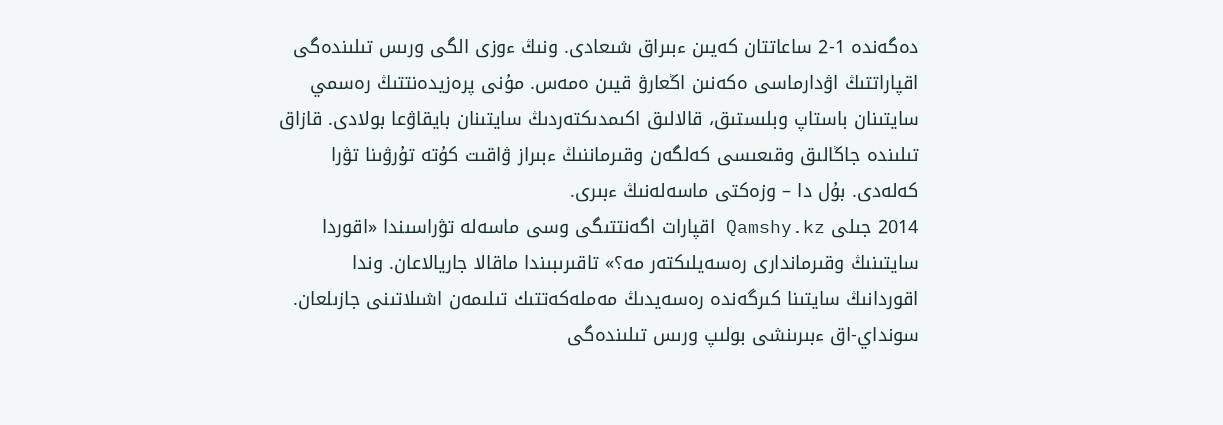دەگەندە 1-2 ساعاتتان كەيىن ءبىراق شىعادى. ونىڭ ءوزى الگى ورىس تىلىندەگى اقپاراتتىڭ اۋدارماسى ەكەنىن اڭعارۋ قيىن ەمەس. مۇنى پرەزيدەنتتىڭ رەسمي سايتىنان باستاپ وبلىستىق، قالالىق اكىمدىكتەردىڭ سايتىنان بايقاۋعا بولادى. قازاق تىلىندە جاڭالىق وقىعىسى كەلگەن وقىرماننىڭ ءبىراز ۋاقىت كۇتە تۇرۋىنا تۋرا كەلەدى. بۇل دا – وزەكتى ماسەلەنىڭ ءبىرى.
2014 جىلى Qamshy.kz اقپارات اگەنتتىگى وسى ماسەلە تۋراسىندا «اقوردا سايتىنىڭ وقىرماندارى رەسەيلىكتەر مە؟» تاقىرىبىندا ماقالا جاريالاعان. وندا اقوردانىڭ سايتىنا كىرگەندە رەسەيدىڭ مەملەكەتتىك تىلىمەن اشىلاتىنى جازىلعان. سونداي-اق ءبىرىنشى بولىپ ورىس تىلىندەگى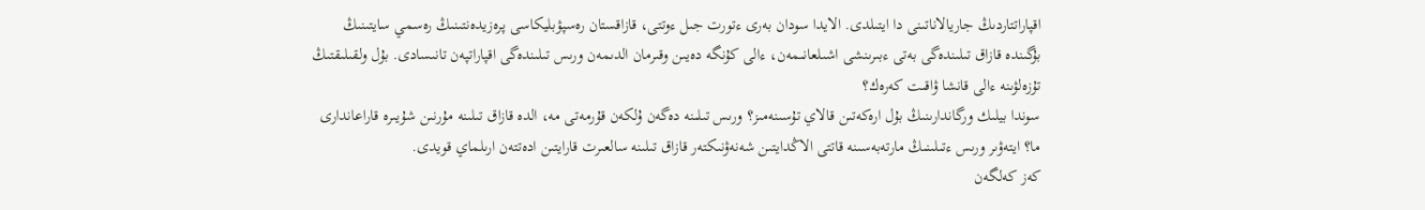اقپاراتتاردىڭ جاريالاناتىنى دا ايتىلدى. الايدا سودان بەرى ءتورت جىل ءوتتى، قازاقستان رەسپۋبليكاسى پرەزيدەنتىنىڭ رەسمي سايتىنىڭ بۇگىندە قازاق تىلىندەگى بەتى ءبىرىنشى اشىلعانىمەن، ءالى كۇنگە دەيىن وقىرمان الدىمەن ورىس تىلىندەگى اقپاراتپەن تانىسادى. بۇل ولقىلىقتىڭ تۇزەلۋىنە ءالى قانشا ۋاقىت كەرەك؟
سوندا بيلىك ورگاندارىنىڭ بۇل ارەكەتىن قالاي تۇسىنەمىز؟ ورىس تىلىنە دەگەن ۇلكەن قۇرمەتى مە، الدە قازاق تىلىنە مۇرنىن شۇيىرە قاراعاندارى ما؟ ايتەۋىر ورىس ءتىلىنىڭ مارتەبەسىنە قاتتى الاڭدايتىن شەنەۋنىكتەر قازاق تىلىنە سالعىرت قارايتىن ادەتتەن ارىلماي قويدى.
كەز كەلگەن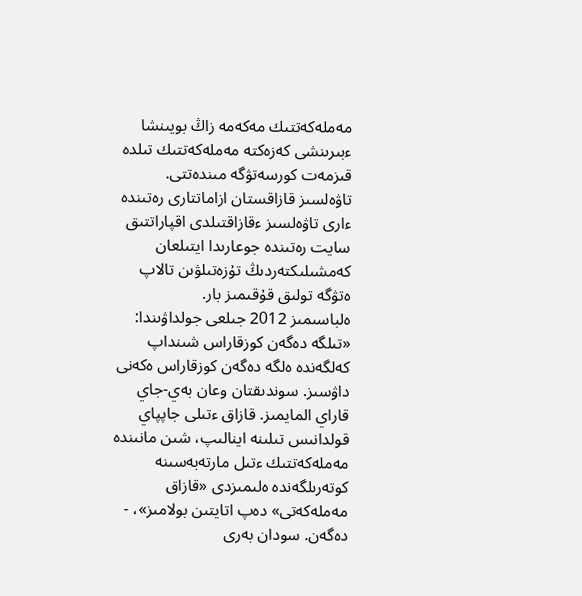مەملەكەتتىك مەكەمە زاڭ بويىنشا ءبىرىنشى كەزەكتە مەملەكەتتىك تىلدە قىزمەت كورسەتۋگە مىندەتتى. تاۋەلسىز قازاقستان ازاماتتارى رەتىندە ءارى تاۋەلسىز ءقازاقتىلدى اقپاراتتىق سايت رەتىندە جوعارىدا ايتىلعان كەمشىلىكتەردىڭ تۇزەتىلۋىن تالاپ ەتۋگە تولىق قۇقىمىز بار.
ەلباسىمىز 2012 جىلعى جولداۋىندا: «تىلگە دەگەن كوزقاراس شىنداپ كەلگەندە ەلگە دەگەن كوزقاراس ەكەنى داۋسىز. سوندىقتان وعان بەي-جاي قاراي المايمىز. قازاق ءتىلى جاپپاي قولدانىس تىلىنە اينالىپ، شىن مانىندە مەملەكەتتىك ءتىل مارتەبەسىنە كوتەرىلگەندە ەلىمىزدى «قازاق مەملەكەتى» دەپ اتايتىن بولامىز»، - دەگەن. سودان بەرى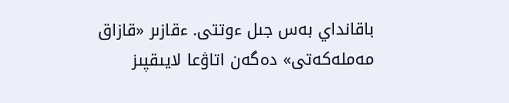باقانداي بەس جىل ءوتتى. ءقازىر «قازاق مەملەكەتى» دەگەن اتاۋعا لايىقپىز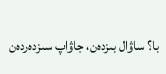با؟ ساۋال بىزدەن، جاۋاپ سىزدەردەن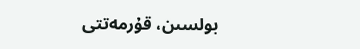بولسىن، قۇرمەتتى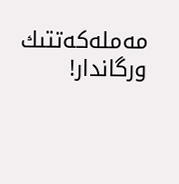مەملەكەتتىك ورگاندار!